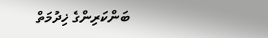ބަންކަރިންގެ ޚިދުމަތް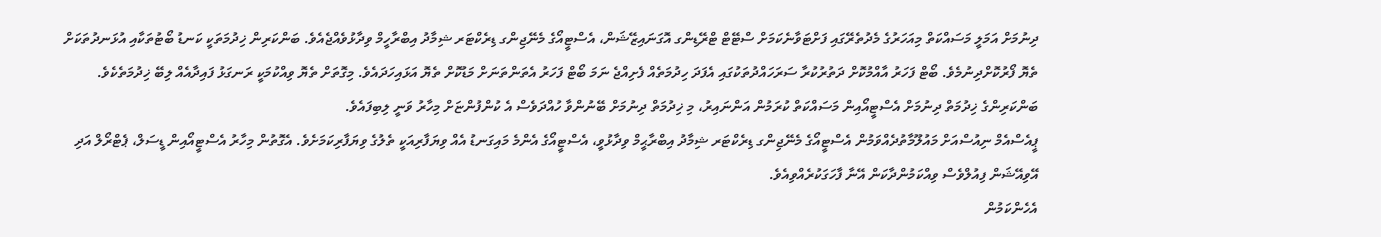ދިނުމަށް އަމަލީ މަސައްކަތް މިއަހަރުގެ މެދުތެރޭގައި ފަށްޓަވާނެކަމަށް ސްޓޭޓް ޓްރޭޑިންގ އޮގަނައިޒޭޝަން، އެސްޓީއޯގެ މެނޭޖިންގ ޑިރެކްޓަރ ޝިމާދު އިބްރާހީމް ވިދާޅުވެއްޖެއެވެ. ބަންކަރިން ޚިދުމަތަކީ ކަނޑު ބޯޓުތަކާއި އުޅަނދުތަކަށް ތެޔޮ ފޯރުކޮށްދިނުމެވެ. ބޯޓް ފަހަރު އާއްމުކޮށް ދަތުރުކުރާ ސަރަހައްދުތަކުގައި އެފަދަ ހިދުމަތެއް ފެށިއްޖެ ނަމަ ބޯޓް ފަހަރު އެތަންތަނަށް މަޑުކޮށް ތެޔޮ އަޅައިހަދައެވެ. މިގޮތަށް ތެޔޮ ވިއްކުމަކީ ރަނގަޅު ފައިދާއެއް ލިބޭ ޚިދުމަތެކެވެ.
ބަންކަރިންގެ ޚިދުމަތް ދިނުމަށް އެސްޓީއޯއިން މަސައްކަތް ކުރަމުން އަންނައިރު، މި ޚިދުމަތް ދިނުމަށް ބޭނުންވާ ހުއްދަވެސް އެ ކުންފުންޏަށް މިހާރު ވަނީ ލިބިފައެވެ.
ޕީއެސްއެމް ނިއުސްއަށް މައުލޫމާތުދެއްވަމުން އެސްޓީއޯގެ މެނޭޖިންގ ޑިރެކްޓަރ ޝިމާދު އިބްރާޙީމް ވިދާޅުވީ، އެސްޓީއޯގެ އެންމެ މައިގަނޑު އެއް ވިޔަފާރިއަކީ ތެލުގެ ވިޔަފާރިކަމަށެވެ. އެގޮތުން މިހާރު އެސްޓީއޯއިން ޑީސަލް، ޕެޓްރޯލް އަދި އޭވިއޭޝަން ފިއުލްވެސް ވިއްކަމުންދާކަން އޭނާ ފާހަގަކުރެއްވިއެވެ.
އެހެންކަމުން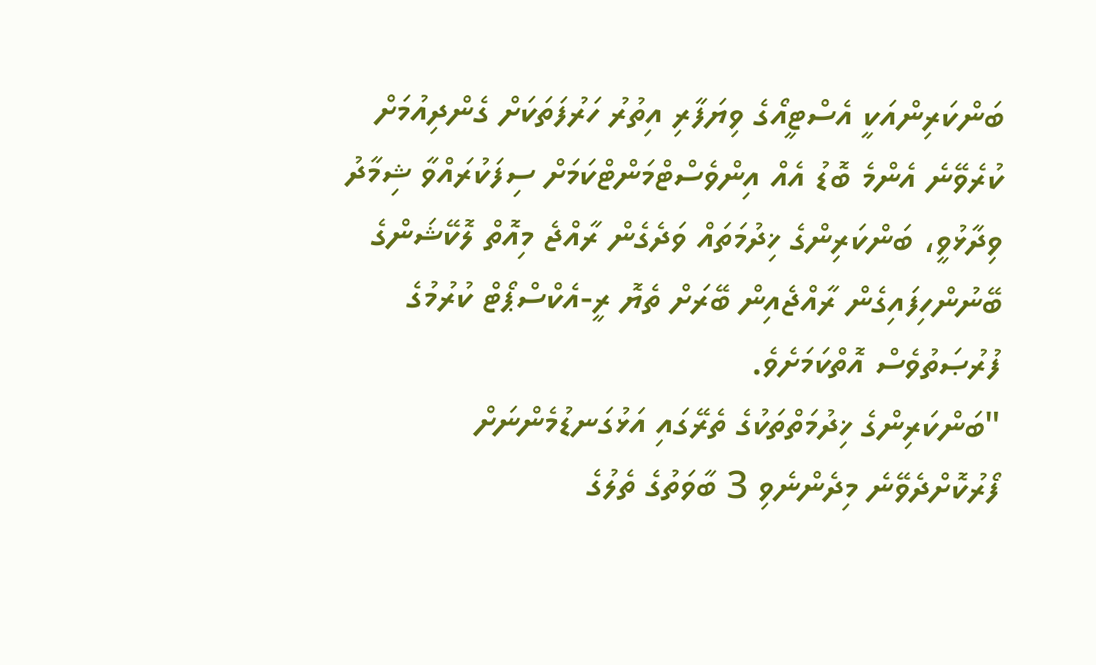ބަންކަރިންއަކީ އެސްޓީއޯގެ ވިޔަފާރި އިތުރު ހަރުފަތަކަށް ގެންދިއުމަށް ކުރެވޭނެ އެންމެ ބޮޑު އެއް އިންވެސްޓްމަންޓްކަމަށް ސިފަކުރައްވާ ޝިމާދު ވިދާޅުވީ، ބަންކަރިންގެ ޚިދުމަތައް ވަދެގެން ރާއްޖެ މިއޮތް ލޮކޭޝަންގެ ބޭނުންހިފައިގެން ރާއްޖެއިން ބޭރަށް ތެޔޮ ރީ-އެކްސްޕޯޓް ކުރުމުގެ ފުރުޞަތުވެސް އޮތްކަމަށެވެ.
"ބަންކަރިންގެ ޚިދުމަތްތަކުގެ ތެރޭގައި އަޅުގަނޑުމެންނަށް ފޯރުކޮށްދެވޭނެ މިދެންނެވި 3 ބާވަތުގެ ތެލުގެ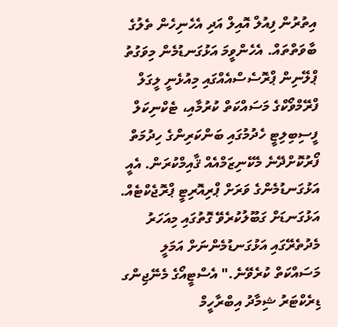އިތުރުން ފިއުލް އޮއިލް އަދި އެހެނިހެން ތެލުގެ ބާވަތްތައް. އެހެންވީމަ އަޅުގަނޑުމެން މިވަގުތު ޕްލޭނިން ޕްރޮސެސްއެއްގައި މިއުޅެނީ ލީގަލް ފްރޭމްވޯކްގެ މަސައްކަތް ކުރުމާއި، ޓެކްނިކަލް ފީސިބިލިޓީ ހެދުމުގައި ބަންކަރިންގެ ހިދުމަތް ފޯރުކޮށްދޭނެ މެކޭނިޒަމްއެއް ޤާއިމްކުރަން. އެއީ އަޅުގަނޑުމެންގެ ވަރަށް ޕްރިއޮރިޓީ ޕްރޮޖެކްޓެއް. އަޅުގަނޑަށް ގަބޫލުކުރެވޭ ގޮތުގައި މިއަހަރު މެދުތެރޭގައި އަޅުގަނޑުމެންނަށް އަމަލީ މަސައްކަތް ކުރެވޭނެ." އެސްޓީއޯގެ މެނޭޖިންގ ޑިރެކްޓަރު ޝިމާދު އިބްރާހީމް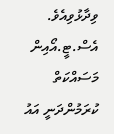ވިދާޅުވިއެވެ.
އެސް.ޓީ.އޯއިން މަސައްކަތް ކުރަމުންދަނީ އައު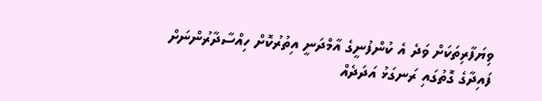ވިޔަފާރިތަކަށް ވަދެ އެ ކުންފުނީގެ އާމްދަނީ އިތުރުކޮށް ހިއްސާދާރުންނަށް ފައިދާގެ ގޮތުގައި ރަނގަޅު އަދަދެއް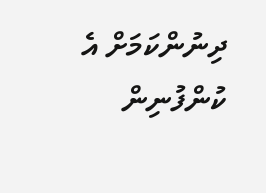ދިނުންކަމަށް އެ ކުންފުނިން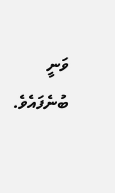ވަނީ ބުނެފައެވެ.